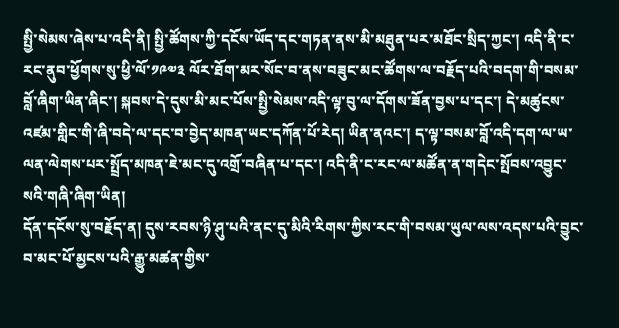སྤྱི་སེམས་ཞེས་པ་འདི་ནི། སྤྱི་ཚོགས་ཀྱི་དངོས་ཡོད་དང་གཏན་ནས་མི་མཐུན་པར་མཐོང་སྲིད་ཀྱང་། འདི་ནི་ང་རང་ནུབ་ཕྱོགས་སུ་ཕྱི་ལོ་༡༩༧༣ ལོར་ཐོག་མར་སོང་བ་ནས་བཟུང་མང་ཚོགས་ལ་བརྗོད་པའི་བདག་གི་བསམ་བློ་ཞིག་ཡིན་ཞིང་། སྐབས་དེ་དུས་མི་མང་པོས་སྤྱི་སེམས་འདི་ལྟ་བུ་ལ་དོགས་ཟོན་བྱས་པ་དང་། དེ་མཚུངས་འཛམ་གླིང་གི་ཞི་བདེ་ལ་དང་བ་བྱེད་མཁན་ཡང་དཀོན་པོ་རེད། ཡིན་ནའང་། ད་ལྟ་བསམ་བློ་འདི་དག་ལ་ཡ་ལན་ལེགས་པར་སྤྲོད་མཁན་ཇེ་མང་དུ་འགྲོ་བཞིན་པ་དང་། འདི་ནི་ང་རང་ལ་མཚོན་ན་གདེང་སྤོབས་འབྱུང་སའི་གཞི་ཞིག་ཡིན།
དོན་དངོས་སུ་བརྗོད་ན། དུས་རབས་ཉི་ཤུ་པའི་ནང་དུ་མིའི་རིགས་ཀྱིས་རང་གི་བསམ་ཡུལ་ལས་འདས་པའི་བྱུང་བ་མང་པོ་མྱངས་པའི་རྒྱུ་མཚན་གྱིས་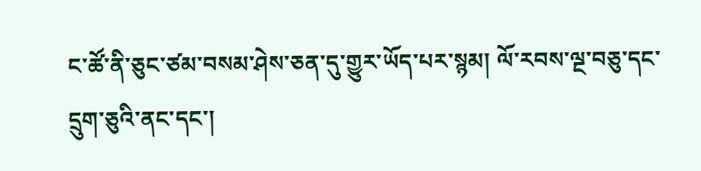ང་ཚོ་ནི་ཅུང་ཙམ་བསམ་ཤེས་ཅན་དུ་གྱུར་ཡོད་པར་སྙམ། ལོ་རབས་ལྔ་བཅུ་དང་དྲུག་ཅུའི་ནང་དང་།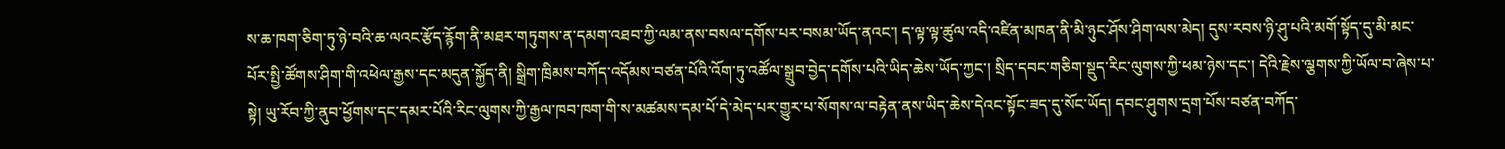ས་ཆ་ཁག་ཅིག་ཏུ་ཉེ་བའི་ཆ་ལའང་རྩོད་རྙོག་ནི་མཐར་གཏུགས་ན་དམག་འཐབ་ཀྱི་ལམ་ནས་བསལ་དགོས་པར་བསམ་ཡོད་ནའང་། ད་ལྟ་ལྟ་ཚུལ་འདི་འཛིན་མཁན་ནི་མི་ཉུང་ཤོས་ཤིག་ལས་མེད། དུས་རབས་ཉི་ཤུ་པའི་མགོ་སྟོད་དུ་མི་མང་པོར་སྤྱི་ཚོགས་ཤིག་གི་འཕེལ་རྒྱས་དང་མདུན་སྐྱོད་ནི། སྒྲིག་ཁྲིམས་བཀོད་འདོམས་བཙན་པོའི་འོག་ཏུ་འཚོལ་སྒྲུབ་བྱེད་དགོས་པའི་ཡིད་ཆེས་ཡོད་ཀྱང་། སྲིད་དབང་གཅིག་སྡུད་རིང་ལུགས་ཀྱི་ཕམ་ཉེས་དང་། དེའི་རྗེས་ལྕགས་ཀྱི་ཡོལ་བ་ཞེས་པ་སྟེ། ཡུ་རོབ་ཀྱི་ནུབ་ཕྱོགས་དང་དམར་པོའི་རིང་ལུགས་ཀྱི་རྒྱལ་ཁབ་ཁག་གི་ས་མཚམས་དམ་པོ་དེ་མེད་པར་གྱུར་པ་སོགས་ལ་བརྟེན་ནས་ཡིད་ཆེས་དེའང་སྟོང་ཟད་དུ་སོང་ཡོད། དབང་ཤུགས་དྲག་པོས་བཙན་བཀོད་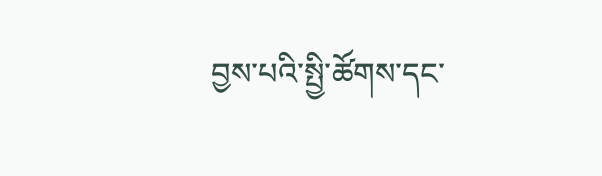བྱས་པའི་སྤྱི་ཚོགས་དང་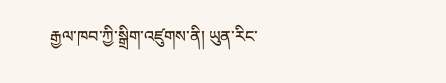རྒྱལ་ཁབ་ཀྱི་སྒྲིག་འཛུགས་ནི། ཡུན་རིང་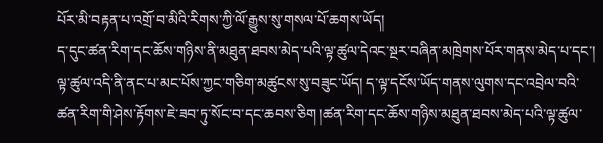པོར་མི་བརྟན་པ་འགྲོ་བ་མིའི་རིགས་ཀྱི་ལོ་རྒྱུས་སུ་གསལ་པོ་ཆགས་ཡོད།
ད་དུང་ཚན་རིག་དང་ཆོས་གཉིས་ནི་མཐུན་ཐབས་མེད་པའི་ལྟ་ཚུལ་དེའང་སྔར་བཞིན་མཁྲེགས་པོར་གནས་མེད་པ་དང་། ལྟ་ཚུལ་འདི་ནི་ནང་པ་མང་པོས་ཀྱང་གཅིག་མཚུངས་སུ་བཟུང་ཡོད། ད་ལྟ་དངོས་ཡོད་གནས་ལུགས་དང་འབྲེལ་བའི་ཚན་རིག་གི་ཤེས་རྟོགས་ཇེ་ཟབ་ཏུ་སོང་བ་དང་ཆབས་ཅིག །ཚན་རིག་དང་ཆོས་གཉིས་མཐུན་ཐབས་མེད་པའི་ལྟ་ཚུལ་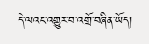དེ་ལའང་འགྱུར་བ་འགྲོ་བཞིན་ཡོད།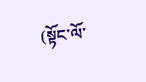(སྟོང་ལོ་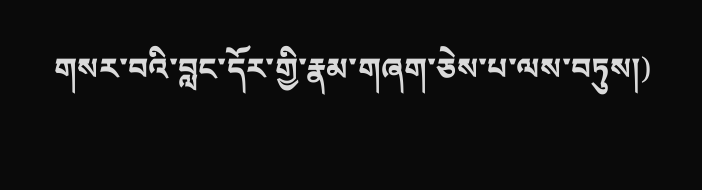གསར་བའི་བླང་དོར་གྱི་རྣམ་གཞག་ཅེས་པ་ལས་བཏུས།)